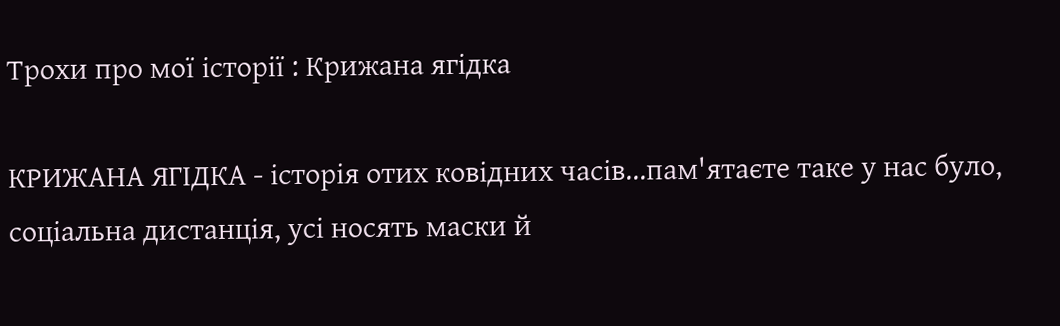Трохи про мої історії : Крижана ягідка

КРИЖАНА ЯГІДКА - історія отих ковідних часів...пам'ятаєте таке у нас було, соціальна дистанція, усі носять маски й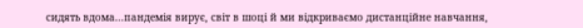сидять вдома...пандемія вирує, світ в шоці й ми відкриваємо дистанційне навчання,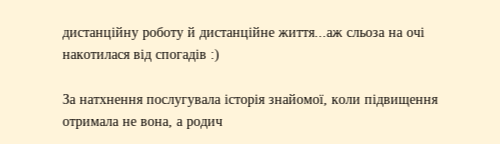дистанційну роботу й дистанційне життя...аж сльоза на очі накотилася від спогадів :)

За натхнення послугувала історія знайомої, коли підвищення отримала не вона, а родич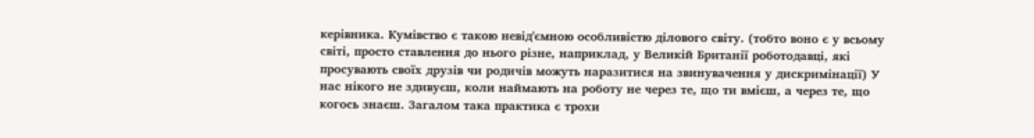керівника. Кумівство є такою невід'ємною особливістю ділового світу. (тобто воно є у всьому світі, просто ставлення до нього різне, наприклад, у Великій Британії роботодавці, які просувають своїх друзів чи родичів можуть наразитися на звинувачення у дискримінації) У нас нікого не здивуєш, коли наймають на роботу не через те, що ти вмієш, а через те, що когось знаєш. Загалом така практика є трохи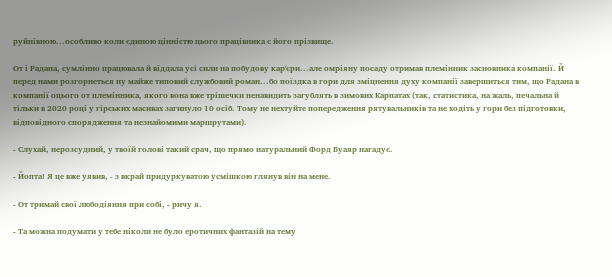руйнівною...особливо коли єдиною цінністю цього працівника є його прізвище.

От і Радана, сумлінно працювала й віддала усі сили на побудову кар'єри...але омріяну посаду отримав племінник засновника компанії. Й перед нами розгорнеться ну майже типовий службовий роман...бо поїздка в гори для зміцнення духу компанії завершиться тим, що Радана в компанії оцього от племінника, якого вона вже трішечки ненавидить загублять в зимових Карпатах (так, статистика, на жаль, печальна й тільки в 2020 році у гірських масивах загинуло 10 осіб. Тому не нехтуйте попередження рятувальників та не ходіть у гори без підготовки, відповідного спорядження та незнайомими маршрутами).

- Слухай, нерозсудний, у твоїй голові такий срач, що прямо натуральний Форд Буаяр нагадує.

- Йопта! Я це вже уявив, - з вкрай придуркуватою усмішкою глянув він на мене.

- От тримай свої любодіяння при собі, - ричу я.

- Та можна подумати у тебе ніколи не було еротичних фантазій на тему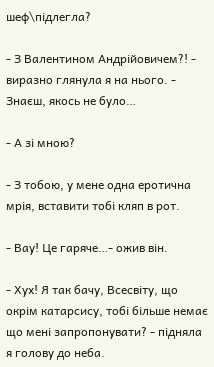шеф\підлегла?

- З Валентином Андрійовичем?! - виразно глянула я на нього. - Знаєш, якось не було…

- А зі мною?

- З тобою, у мене одна еротична мрія, вставити тобі кляп в рот.

- Вау! Це гаряче…- ожив він.

- Хух! Я так бачу, Всесвіту, що окрім катарсису, тобі більше немає що мені запропонувати? - підняла я голову до неба.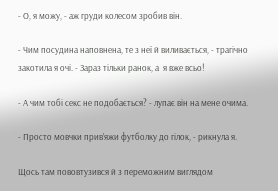- О, я можу, - аж груди колесом зробив він.

- Чим посудина наповнена, те з неї й виливається, - трагічно закотила я очі. - Зараз тільки ранок, а  я вже всьо!

- А чим тобі секс не подобається? - лупає він на мене очима.

- Просто мовчки прив’яжи футболку до гілок, - рикнула я.

Щось там пововтузився й з переможним виглядом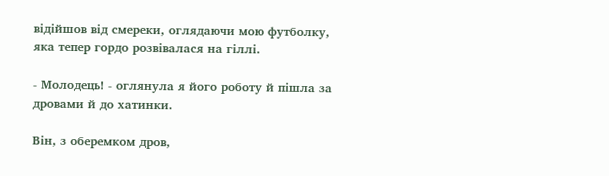відійшов від смереки, оглядаючи мою футболку, яка тепер гордо розвівалася на гіллі.

- Молодець! - оглянула я його роботу й пішла за дровами й до хатинки.

Він, з оберемком дров,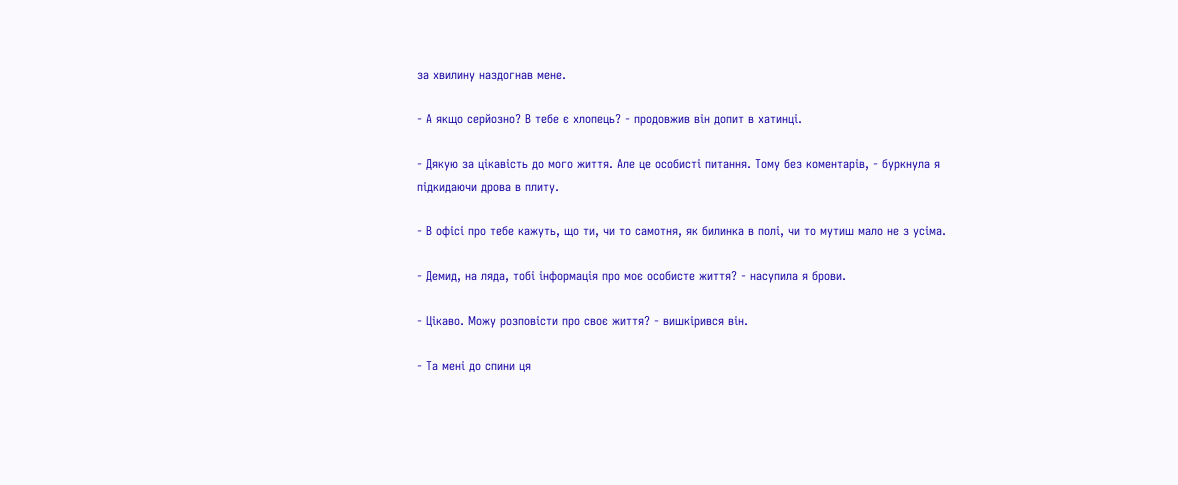за хвилину наздогнав мене.

- А якщо серйозно? В тебе є хлопець? - продовжив він допит в хатинці.

- Дякую за цікавість до мого життя. Але це особисті питання. Тому без коментарів, - буркнула я підкидаючи дрова в плиту.

- В офісі про тебе кажуть, що ти, чи то самотня, як билинка в полі, чи то мутиш мало не з усіма.

- Демид, на ляда, тобі інформація про моє особисте життя? - насупила я брови.

- Цікаво. Можу розповісти про своє життя? - вишкірився він.

- Та мені до спини ця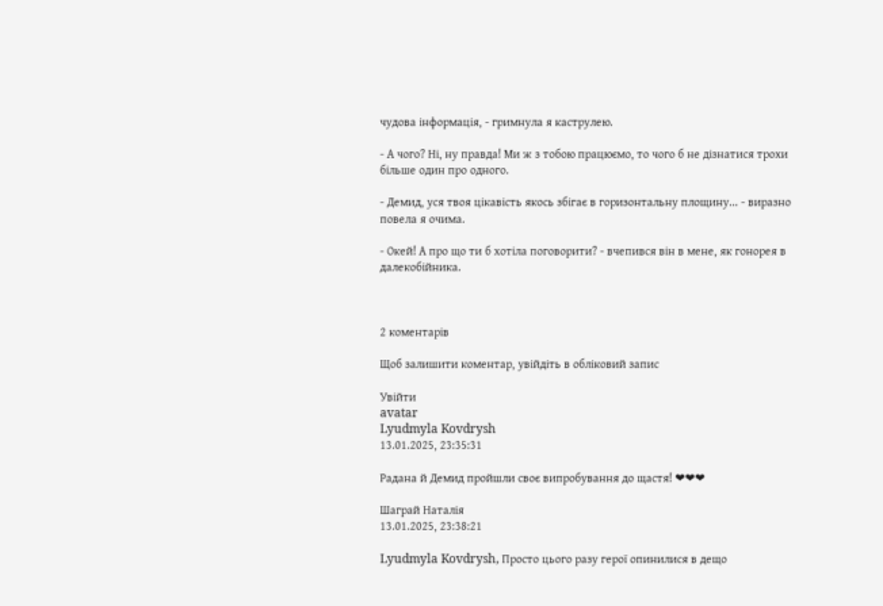чудова інформація, - гримнула я каструлею.

- А чого? Ні, ну правда! Ми ж з тобою працюємо, то чого б не дізнатися трохи більше один про одного.

- Демид, уся твоя цікавість якось збігає в горизонтальну площину... - виразно повела я очима.

- Окей! А про що ти б хотіла поговорити? - вчепився він в мене, як гонорея в далекобійника.



2 коментарів

Щоб залишити коментар, увійдіть в обліковий запис

Увійти
avatar
Lyudmyla Kovdrysh
13.01.2025, 23:35:31

Радана й Демид пройшли своє випробування до щастя! ❤❤❤

Шаграй Наталія
13.01.2025, 23:38:21

Lyudmyla Kovdrysh, Просто цього разу герої опинилися в дещо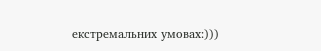екстремальних умовах:)))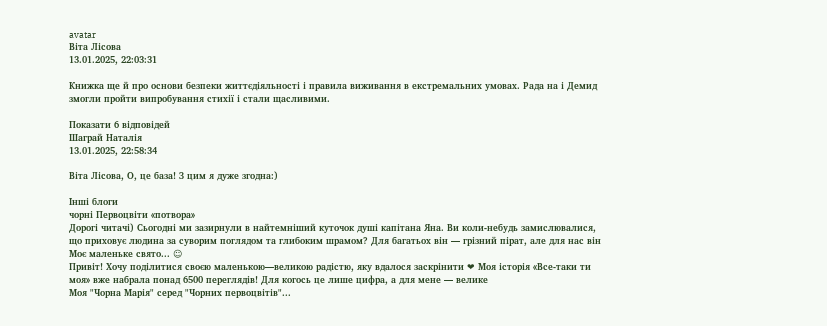avatar
Віта Лісова
13.01.2025, 22:03:31

Книжка ще й про основи безпеки життєдіяльності і правила виживання в екстремальних умовах. Рада на і Демид змогли пройти випробування стихії і стали щасливими.

Показати 6 відповідей
Шаграй Наталія
13.01.2025, 22:58:34

Віта Лісова, О, це база! З цим я дуже згодна:)

Інші блоги
чорні Первоцвіти «потвора»
Дорогі читачі) Сьогодні ми зазирнули в найтемніший куточок душі капітана Яна. Ви коли-небудь замислювалися, що приховує людина за суворим поглядом та глибоким шрамом? Для багатьох він — грізний пірат, але для нас він
Моє маленьке свято... ☺
Привіт! Хочу поділитися своєю маленькою—великою радістю, яку вдалося заскрінити ❤ Моя історія «Все-таки ти моя» вже набрала понад 6500 переглядів! Для когось це лише цифра, а для мене — велике
Моя "Чорна Марія" серед "Чорних первоцвітів"...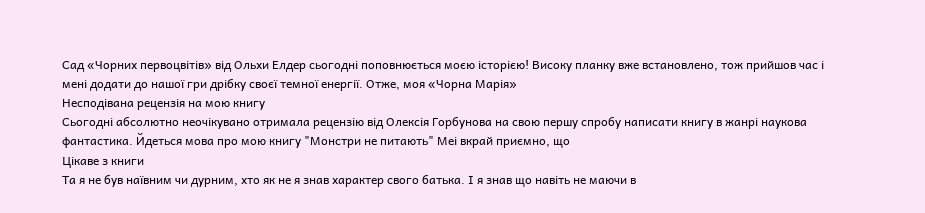Сад «Чорних первоцвітів» від Ольхи Елдер сьогодні поповнюється моєю історією! Високу планку вже встановлено, тож прийшов час і мені додати до нашої гри дрібку своєї темної енергії. Отже, моя «Чорна Марія»
Несподівана рецензія на мою книгу
Сьогодні абсолютно неочікувано отримала рецензію від Олексія Горбунова на свою першу спробу написати книгу в жанрі наукова фантастика. Йдеться мова про мою книгу "Монстри не питають" Меі вкрай приємно, що
Цікаве з книги
Та я не був наївним чи дурним, хто як не я знав характер свого батька. І я знав що навіть не маючи в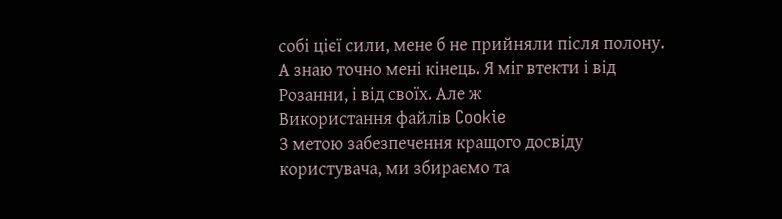собі цієї сили, мене б не прийняли після полону. А знаю точно мені кінець. Я міг втекти і від Розанни, і від своїх. Але ж
Використання файлів Cookie
З метою забезпечення кращого досвіду користувача, ми збираємо та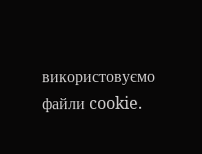використовуємо файли cookie.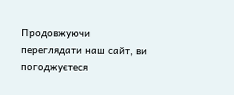Продовжуючи переглядати наш сайт, ви погоджуєтеся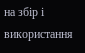на збір і використання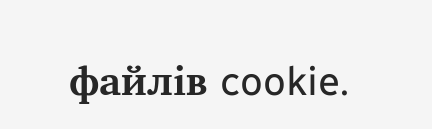файлів cookie.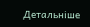Детальніше